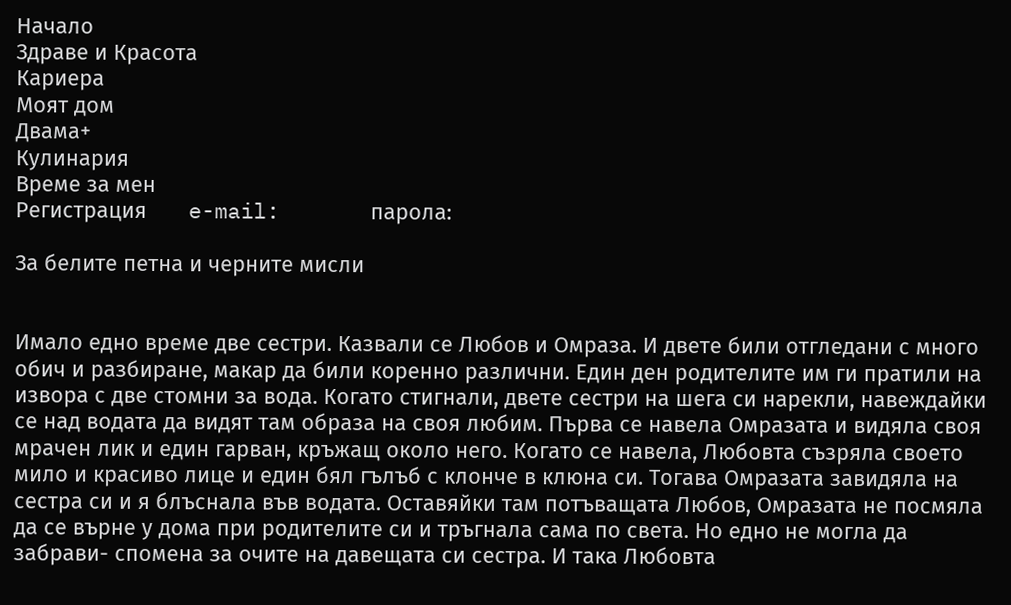Начало
Здраве и Красота
Кариера
Моят дом
Двама+
Кулинария
Време за мен
Регистрация       e-mail:       парола:

За белите петна и черните мисли


Имало едно време две сестри. Казвали се Любов и Омраза. И двете били отгледани с много обич и разбиране, макар да били коренно различни. Един ден родителите им ги пратили на извора с две стомни за вода. Когато стигнали, двете сестри на шега си нарекли, навеждайки се над водата да видят там образа на своя любим. Първа се навела Омразата и видяла своя мрачен лик и един гарван, кръжащ около него. Когато се навела, Любовта съзряла своето мило и красиво лице и един бял гълъб с клонче в клюна си. Тогава Омразата завидяла на сестра си и я блъснала във водата. Оставяйки там потъващата Любов, Омразата не посмяла да се върне у дома при родителите си и тръгнала сама по света. Но едно не могла да забрави- спомена за очите на давещата си сестра. И така Любовта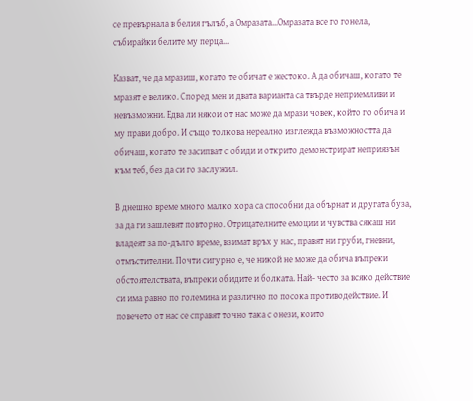се превърнала в белия гълъб, а Омразата...Омразата все го гонела, събирайки белите му перца...

Казват, че да мразиш, когато те обичат е жестоко. А да обичаш, когато те мразят е велико. Според мен и двата варианта са твърде неприемливи и невъзможни. Едва ли някои от нас може да мрази човек, който го обича и му прави добро. И също толкова нереално изглежда възможността да обичаш, когато те засипват с обиди и открито демонстрират неприязън към теб, без да си го заслужил.

В днешно време много малко хора са способни да обърнат и другата буза, за да ги зашлевят повторно. Отрицателните емоции и чувства сякаш ни владеят за по-дълго време, взимат връх у нас, правят ни груби, гневни, отмъстителни. Почти сигурно е, че никой не може да обича въпреки обстоятелствата, въпреки обидите и болката. Най- често за всяко действие си има равно по големина и различно по посока противодействие. И повечето от нас се справят точно така с онези, които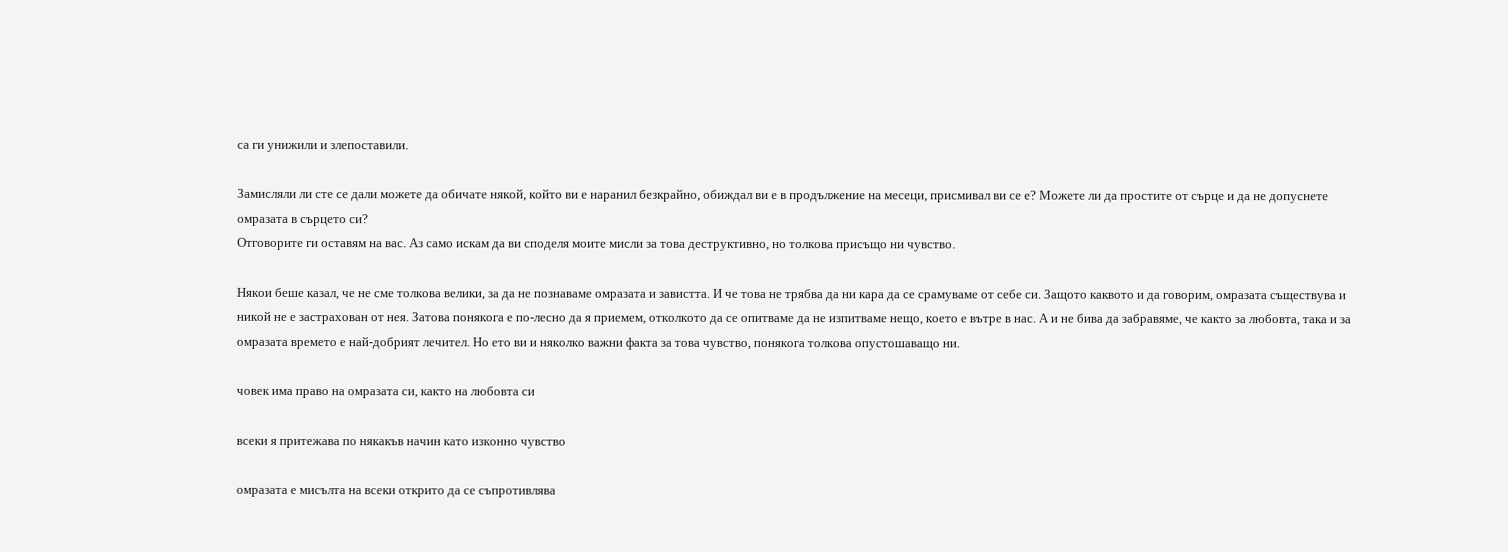са ги унижили и злепоставили.

Замисляли ли сте се дали можете да обичате някой, който ви е наранил безкрайно, обиждал ви е в продължение на месеци, присмивал ви се е? Можете ли да простите от сърце и да не допуснете омразата в сърцето си?
Отговорите ги оставям на вас. Аз само искам да ви споделя моите мисли за това деструктивно, но толкова присъщо ни чувство.

Някои беше казал, че не сме толкова велики, за да не познаваме омразата и завистта. И че това не трябва да ни кара да се срамуваме от себе си. Защото каквото и да говорим, омразата съществува и никой не е застрахован от нея. Затова понякога е по-лесно да я приемем, отколкото да се опитваме да не изпитваме нещо, което е вътре в нас. А и не бива да забравяме, че както за любовта, така и за омразата времето е най-добрият лечител. Но ето ви и няколко важни факта за това чувство, понякога толкова опустошаващо ни.

човек има право на омразата си, както на любовта си

всеки я притежава по някакъв начин като изконно чувство

омразата е мисълта на всеки открито да се съпротивлява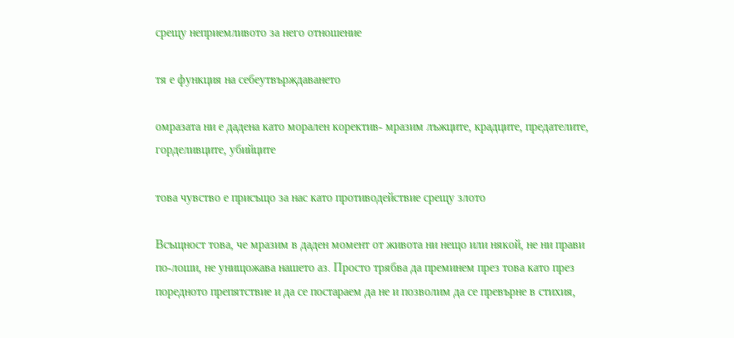срещу неприемливото за него отношение

тя е функция на себеутвърждаването

омразата ни е дадена като морален коректив- мразим лъжците, крадците, предателите, горделивците, убийците

това чувство е присъщо за нас като противодействие срещу злото

Всъщност това, че мразим в даден момент от живота ни нещо или някой, не ни прави по-лоши, не унищожава нашето аз. Просто трябва да преминем през това като през поредното препятствие и да се постараем да не и позволим да се превърне в стихия,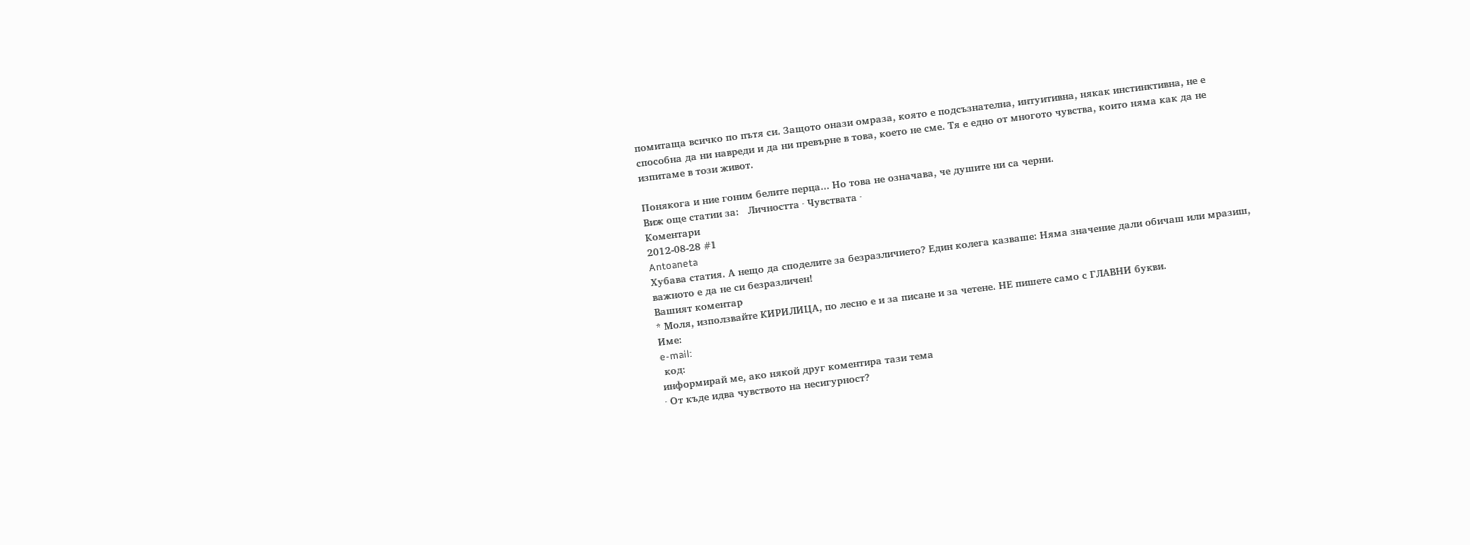помитаща всичко по пътя си. Защото онази омраза, която е подсъзнателна, интуитивна, някак инстинктивна, не е способна да ни навреди и да ни превърне в това, което не сме. Тя е едно от многото чувства, които няма как да не изпитаме в този живот.

Понякога и ние гоним белите перца... Но това не означава, че душите ни са черни.
Виж още статии за:   Личността · Чувствата ·
Коментари
2012-08-28 #1
Antoaneta
Хубава статия. А нещо да споделите за безразличието? Един колега казваше: Няма значение дали обичаш или мразиш, важното е да не си безразличен!
Вашият коментар
* Моля, използвайте КИРИЛИЦА, по лесно е и за писане и за четене. НЕ пишете само с ГЛАВНИ букви.
Име:
e-mail:
 код:
информирай ме, ако някой друг коментира тази тема
· От къде идва чувството на несигурност?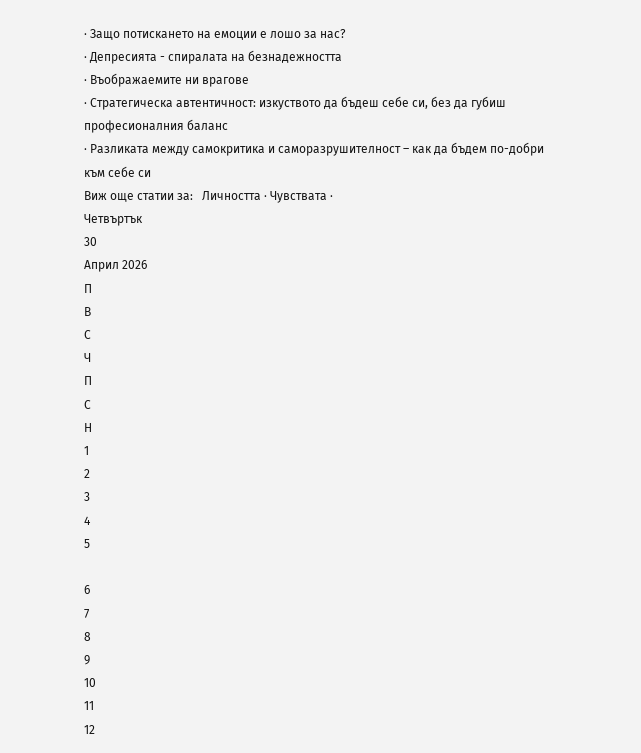· Защо потискането на емоции е лошо за нас?
· Депресията - спиралата на безнадежността
· Въображаемите ни врагове
· Стратегическа автентичност: изкуството да бъдеш себе си, без да губиш професионалния баланс
· Разликата между самокритика и саморазрушителност – как да бъдем по-добри към себе си
Виж още статии за:   Личността · Чувствата ·
Четвъртък
30
Април 2026
П
В
С
Ч
П
С
Н
1
2
3
4
5

6
7
8
9
10
11
12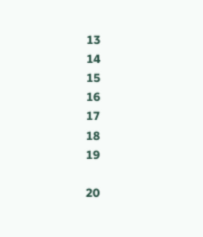13
14
15
16
17
18
19

20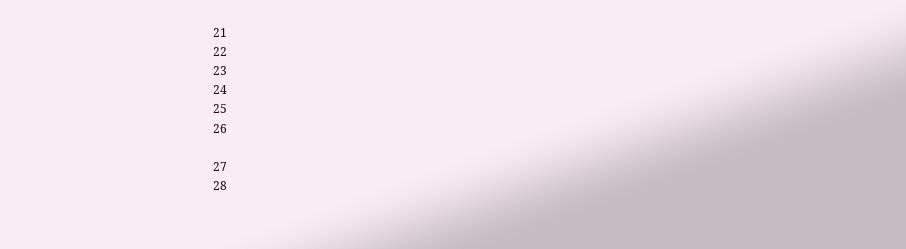21
22
23
24
25
26

27
28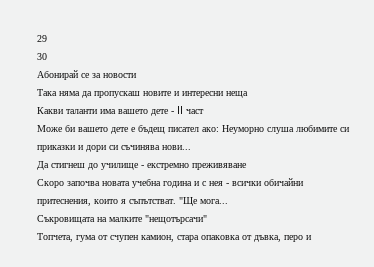29
30
Абонирай се за новости
Така няма да пропускаш новите и интересни неща
Какви таланти има вашето дете - II част
Може би вашето дете е бъдещ писател ако: Неуморно слуша любимите си приказки и дори си съчинява нови...
Да стигнеш до училище - екстремно преживяване
Скоро започва новата учебна година и с нея - всички обичайни притеснения, които я съпътстват. "Ще мога...
Съкровищата на малките "нещотърсачи"
Топчета, гума от счупен камион, стара опаковка от дъвка, перо и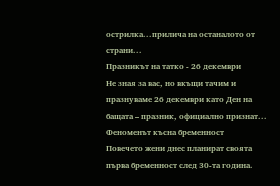острилка...прилича на останалото от страни...
Празникът на татко - 26 декември
Не зная за вас, но вкъщи тачим и празнуваме 26 декември като Ден на бащата – празник, официално признат...
Феноменът късна бременност
Повечето жени днес планират своята първа бременност след 30-та година.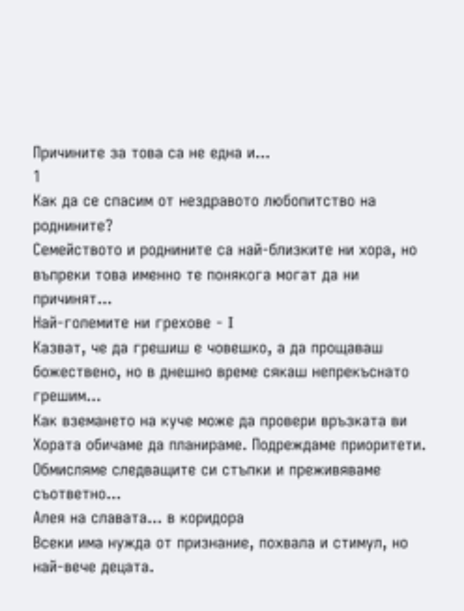Причините за това са не една и...
1
Как да се спасим от нездравото любопитство на роднините?
Семейството и роднините са най-близките ни хора, но въпреки това именно те понякога могат да ни причинят...
Най-големите ни грехове - I
Казват, че да грешиш е човешко, а да прощаваш божествено, но в днешно време сякаш непрекъснато грешим...
Как вземането на куче може да провери връзката ви
Хората обичаме да планираме. Подреждаме приоритети. Обмисляме следващите си стъпки и преживяваме съответно...
Алея на славата... в коридора
Всеки има нужда от признание, похвала и стимул, но най-вече децата.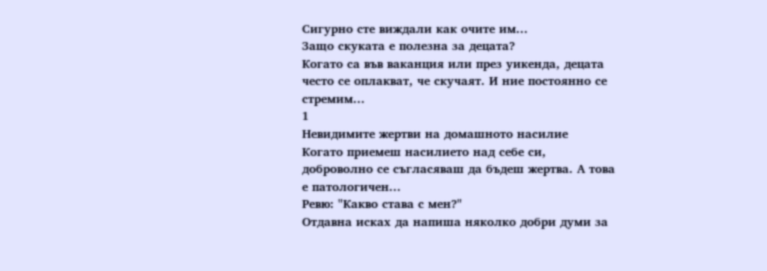Сигурно сте виждали как очите им...
Защо скуката е полезна за децата?
Когато са във ваканция или през уикенда, децата често се оплакват, че скучаят. И ние постоянно се стремим...
1
Невидимите жертви на домашното насилие
Когато приемеш насилието над себе си, доброволно се съгласяваш да бъдеш жертва. А това е патологичен...
Ревю: "Какво става с мен?"
Отдавна исках да напиша няколко добри думи за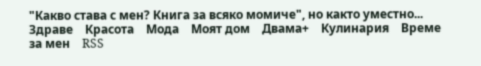"Какво става с мен? Книга за всяко момиче", но както уместно...
Здраве    Красота    Мода    Моят дом    Двама+    Кулинария    Време за мен    RSS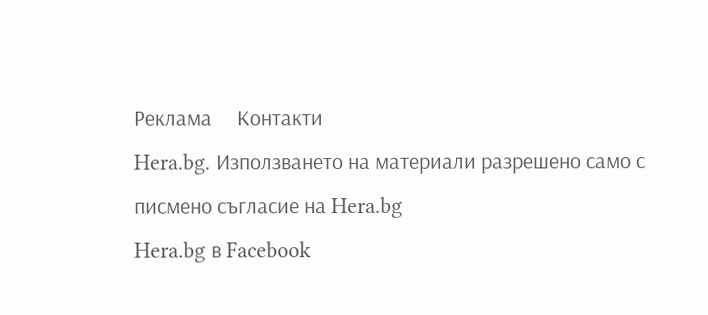Реклама     Контакти
Hera.bg. Използването на материали разрешено само с писмено съгласие на Hera.bg
Hera.bg в Facebook